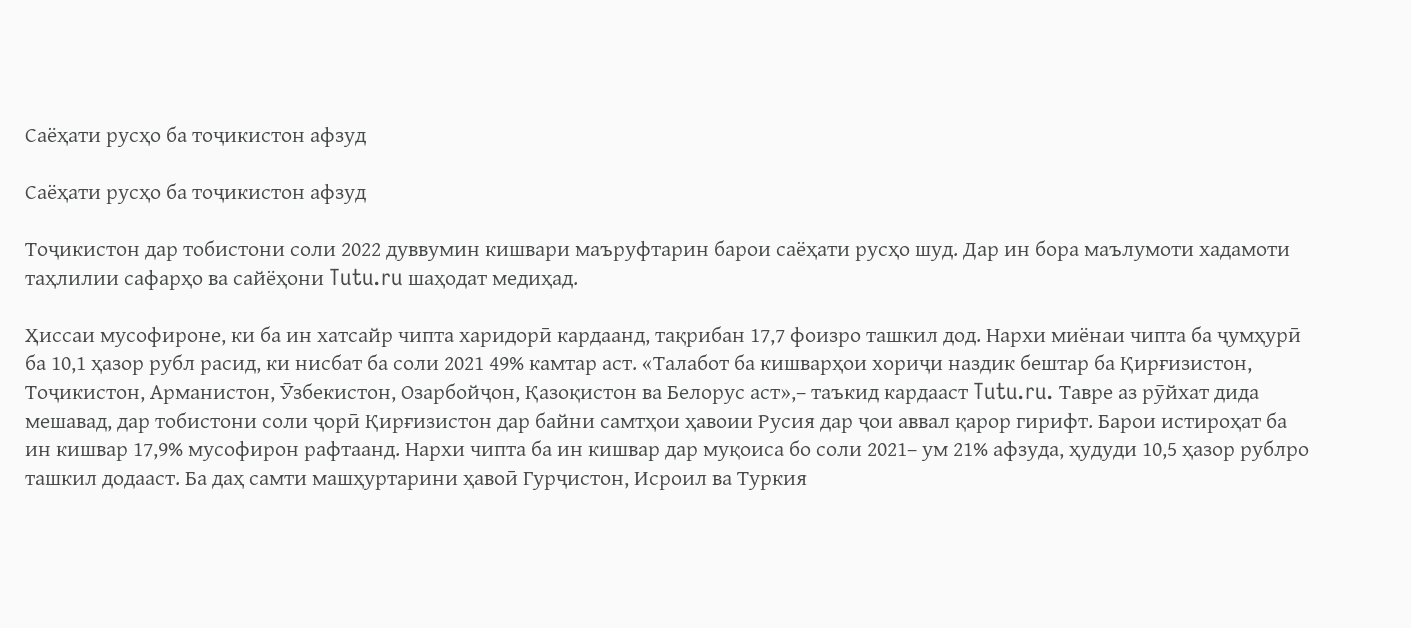Саёҳати русҳо ба тоҷикистон афзуд

Саёҳати русҳо ба тоҷикистон афзуд

Тоҷикистон дар тобистони соли 2022 дуввумин кишвари маъруфтарин барои саёҳати русҳо шуд. Дар ин бора маълумоти хадамоти таҳлилии сафарҳо ва сайёҳони Tutu.ru шаҳодат медиҳад.

Ҳиссаи мусофироне, ки ба ин хатсайр чипта харидорӣ кардаанд, тақрибан 17,7 фоизро ташкил дод. Нархи миёнаи чипта ба ҷумҳурӣ ба 10,1 ҳазор рубл расид, ки нисбат ба соли 2021 49% камтар аст. «Талабот ба кишварҳои хориҷи наздик бештар ба Қирғизистон, Тоҷикистон, Арманистон, Ӯзбекистон, Озарбойҷон, Қазоқистон ва Белорус аст»,– таъкид кардааст Tutu.ru. Тавре аз рӯйхат дида мешавад, дар тобистони соли ҷорӣ Қирғизистон дар байни самтҳои ҳавоии Русия дар ҷои аввал қарор гирифт. Барои истироҳат ба ин кишвар 17,9% мусофирон рафтаанд. Нархи чипта ба ин кишвар дар муқоиса бо соли 2021– ум 21% афзуда, ҳудуди 10,5 ҳазор рублро ташкил додааст. Ба даҳ самти машҳуртарини ҳавоӣ Гурҷистон, Исроил ва Туркия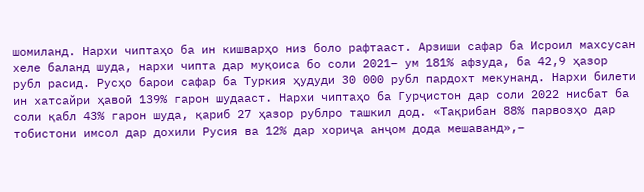шомиланд. Нархи чиптаҳо ба ин кишварҳо низ боло рафтааст. Арзиши сафар ба Исроил махсусан хеле баланд шуда, нархи чипта дар муқоиса бо соли 2021– ум 181% афзуда, ба 42,9 ҳазор рубл расид. Русҳо барои сафар ба Туркия ҳудуди 30 000 рубл пардохт мекунанд. Нархи билети ин хатсайри ҳавоӣ 139% гарон шудааст. Нархи чиптаҳо ба Гурҷистон дар соли 2022 нисбат ба соли қабл 43% гарон шуда, қариб 27 ҳазор рублро ташкил дод. «Тақрибан 88% парвозҳо дар тобистони имсол дар дохили Русия ва 12% дар хориҷа анҷом дода мешаванд»,–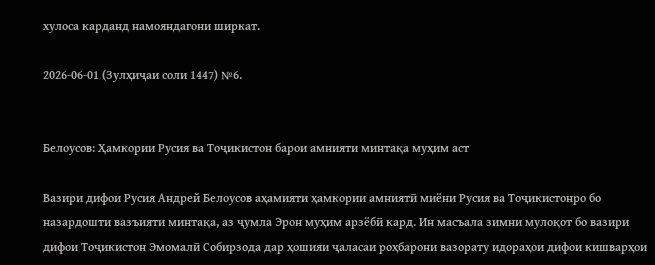хулоса карданд намояндагони ширкат.

2026-06-01 (Зулҳиҷаи соли 1447) №6.


Белоусов: Ҳамкории Русия ва Тоҷикистон барои амнияти минтақа муҳим аст

Вазири дифои Русия Андрей Белоусов аҳамияти ҳамкории амниятӣ миёни Русия ва Тоҷикистонро бо назардошти вазъияти минтақа, аз ҷумла Эрон муҳим арзёбӣ кард. Ин масъала зимни мулоқот бо вазири дифои Тоҷикистон Эмомалӣ Собирзода дар ҳошияи ҷаласаи роҳбарони вазорату идораҳои дифои кишварҳои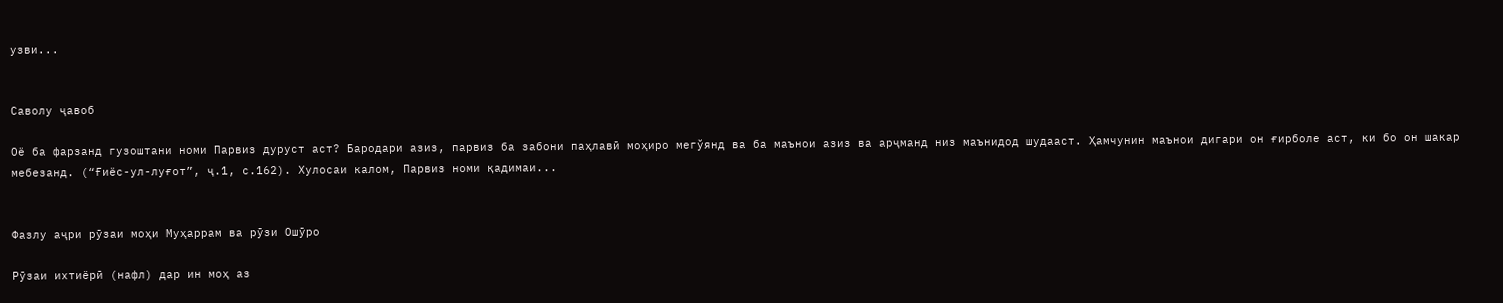узви...


Саволу ҷавоб

Оё ба фарзанд гузоштани номи Парвиз дуруст аст? Бародари азиз, парвиз ба забони паҳлавӣ моҳиро мегўянд ва ба маънои азиз ва арҷманд низ маънидод шудааст. Ҳамчунин маънои дигари он ғирболе аст, ки бо он шакар мебезанд. (“Ғиёс-ул-луғот”, ҷ.1, с.162). Хулосаи калом, Парвиз номи қадимаи...


Фазлу аҷри рӯзаи моҳи Муҳаррам ва рӯзи Ошӯро

Рӯзаи ихтиёрӣ (нафл) дар ин моҳ аз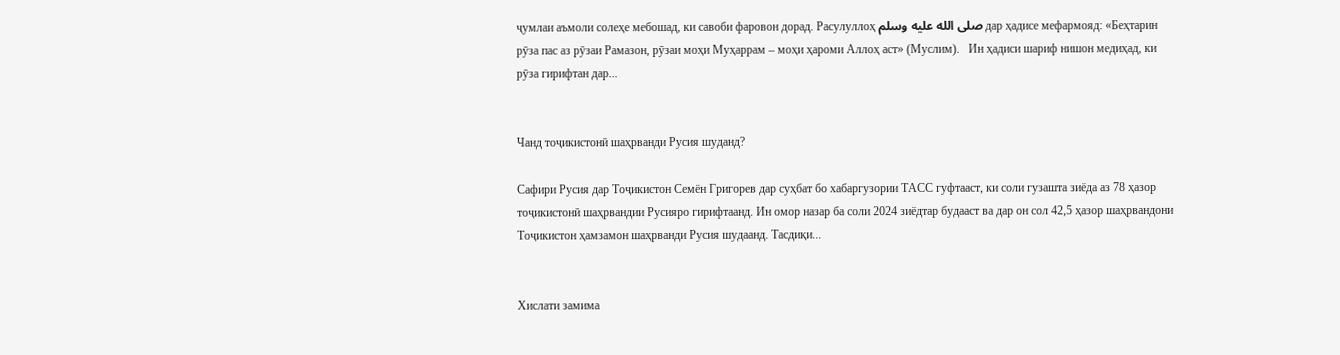ҷумлаи аъмоли солеҳе мебошад, ки савоби фаровон дорад. Расулуллоҳ صلى الله عليه وسلم дар ҳадисе мефармояд: «Беҳтарин рӯза пас аз рӯзаи Рамазон, рӯзаи моҳи Муҳаррам – моҳи ҳароми Аллоҳ аст» (Муслим).   Ин ҳадиси шариф нишон медиҳад, ки рӯза гирифтан дар...


Чанд тоҷикистонӣ шаҳрванди Русия шуданд?

Сафири Русия дар Тоҷикистон Семён Григорев дар суҳбат бо хабаргузории ТАСС гуфтааст, ки соли гузашта зиёда аз 78 ҳазор тоҷикистонӣ шаҳрвандии Русияро гирифтаанд. Ин омор назар ба соли 2024 зиёдтар будааст ва дар он сол 42,5 ҳазор шаҳрвандони Тоҷикистон ҳамзамон шаҳрванди Русия шудаанд. Тасдиқи...


Хислати замима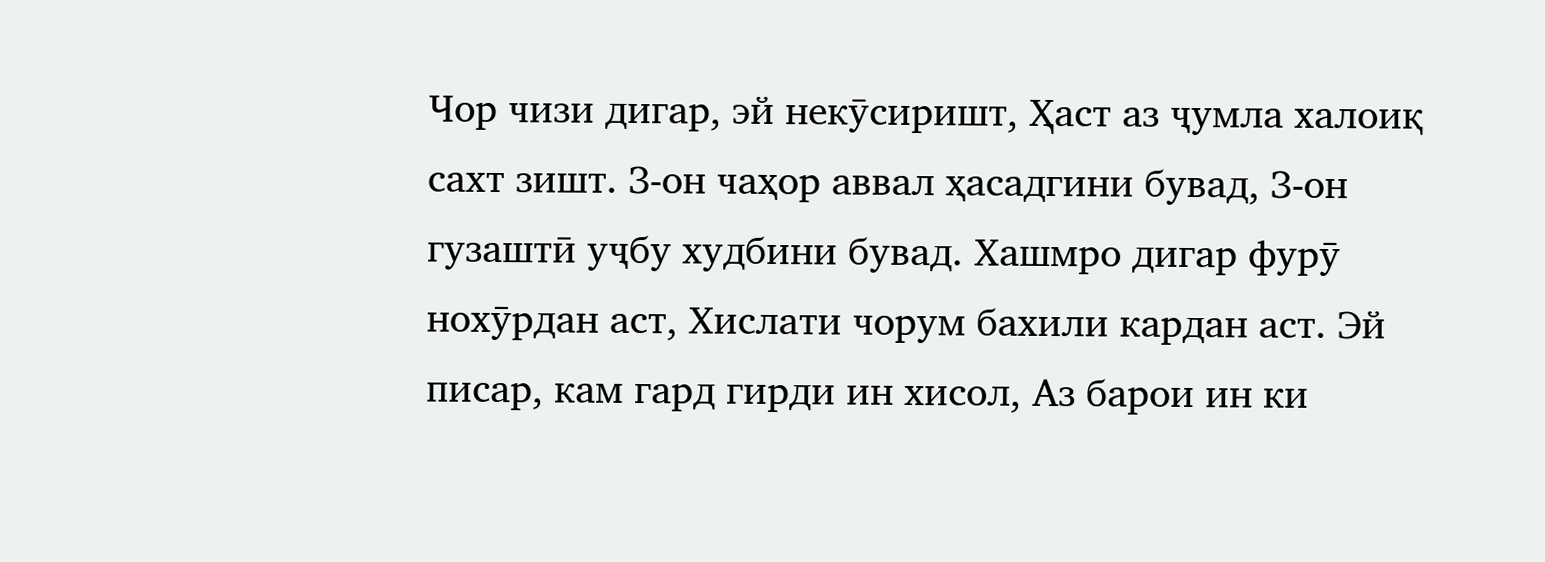Чор чизи дигар, эй некӯсиришт, Ҳаст аз ҷумла халоиқ сахт зишт. З-он чаҳор аввал ҳасадгини бувад, З-он гузаштӣ уҷбу худбини бувад. Хашмро дигар фурӯ нохӯрдан аст, Хислати чорум бахили кардан аст. Эй писар, кам гард гирди ин хисол, Аз барои ин ки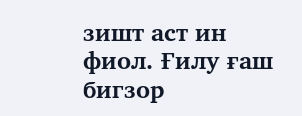зишт аст ин фиол. Ғилу ғаш бигзор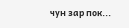чун зар пок...